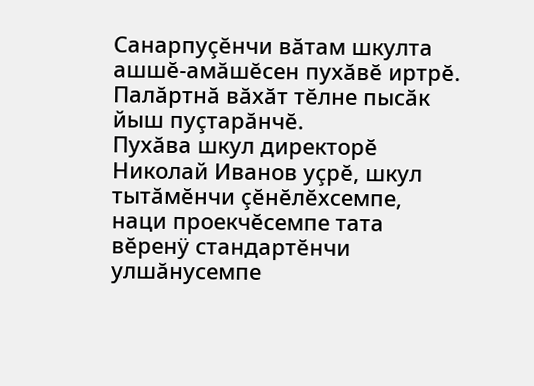Санарпуçĕнчи вăтам шкулта ашшĕ-амăшĕсен пухăвĕ иртрĕ. Палăртнă вăхăт тĕлне пысăк йыш пуçтарăнчĕ.
Пухăва шкул директорĕ Николай Иванов уçрĕ, шкул тытăмĕнчи çĕнĕлĕхсемпе, наци проекчĕсемпе тата вĕренÿ стандартĕнчи улшăнусемпе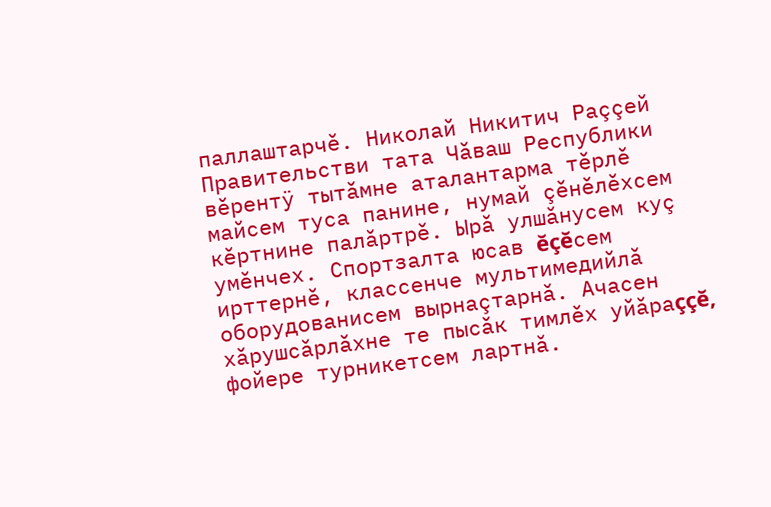паллаштарчĕ. Николай Никитич Раççей Правительстви тата Чăваш Республики вĕрентÿ тытăмне аталантарма тĕрлĕ майсем туса панине, нумай çĕнĕлĕхсем кĕртнине палăртрĕ. Ырă улшăнусем куç умĕнчех. Спортзалта юсав ĕçĕсем ирттернĕ, классенче мультимедийлă оборудованисем вырнаçтарнă. Ачасен хăрушсăрлăхне те пысăк тимлĕх уйăраççĕ, фойере турникетсем лартнă.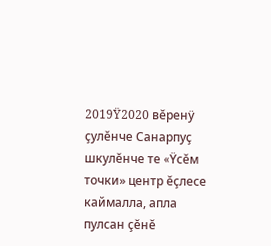2019Ÿ2020 вĕренÿ çулĕнче Санарпуç шкулĕнче те «Ÿсĕм точки» центр ĕçлесе каймалла, апла пулсан çĕнĕ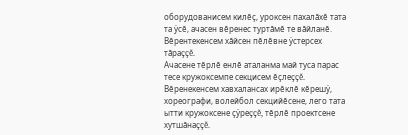оборудованисем килĕç, уроксен пахалăхĕ тата та ÿсĕ, ачасен вĕренес туртăмĕ те вăйланĕ. Вĕрентекенсем хăйсен пĕлĕвне ÿстерсех тăраççĕ.
Ачасене тĕрлĕ енлĕ аталанма май туса парас тесе кружоксемпе секцисем ĕçлеççĕ. Вĕренекенсем хавхалансах ирĕклĕ кĕрешÿ, хореографи, волейбол секцийĕсене, лего тата ытти кружоксене çÿреççĕ, тĕрлĕ проектсене хутшăнаççĕ.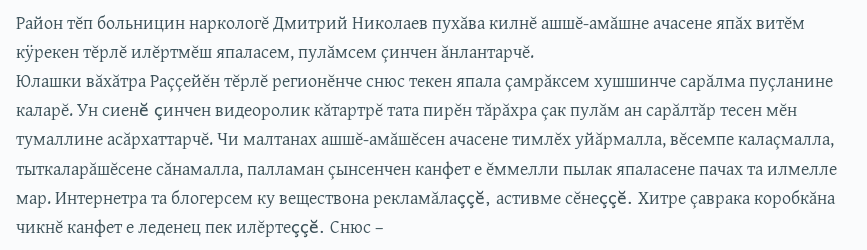Район тĕп больницин наркологĕ Дмитрий Николаев пухăва килнĕ ашшĕ-амăшне ачасене япăх витĕм кÿрекен тĕрлĕ илĕртмĕш япаласем, пулăмсем çинчен ăнлантарчĕ.
Юлашки вăхăтра Раççейĕн тĕрлĕ регионĕнче снюс текен япала çамрăксем хушшинче сарăлма пуçланине каларĕ. Ун сиенĕ çинчен видеоролик кăтартрĕ тата пирĕн тăрăхра çак пулăм ан сарăлтăр тесен мĕн тумаллине асăрхаттарчĕ. Чи малтанах ашшĕ-амăшĕсен ачасене тимлĕх уйăрмалла, вĕсемпе калаçмалла, тыткаларăшĕсене сăнамалла, палламан çынсенчен канфет е ĕммелли пылак япаласене пачах та илмелле мар. Интернетра та блогерсем ку веществона рекламăлаççĕ, астивме сĕнеççĕ. Хитре çаврака коробкăна чикнĕ канфет е леденец пек илĕртеççĕ. Снюс –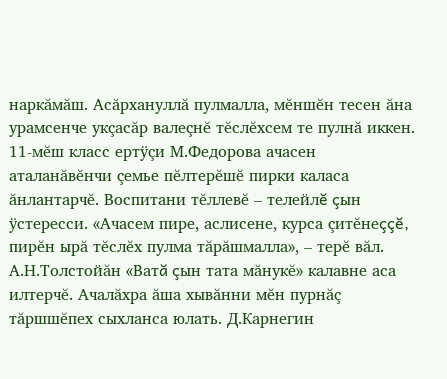наркăмăш. Асăрхануллă пулмалла, мĕншĕн тесен ăна урамсенче укçасăр валеçнĕ тĕслĕхсем те пулнă иккен.
11-мĕш класс ертÿçи М.Федорова ачасен аталанăвĕнчи çемье пĕлтерĕшĕ пирки каласа ăнлантарчĕ. Воспитани тĕллевĕ – телейлĕ çын ÿстересси. «Ачасем пире, аслисене, курса çитĕнеççĕ, пирĕн ырă тĕслĕх пулма тăрăшмалла», – терĕ вăл. А.Н.Толстойăн «Ватă çын тата мăнукĕ» калавне аса илтерчĕ. Ачалăхра ăша хывăнни мĕн пурнăç тăршшĕпех сыхланса юлать. Д.Карнегин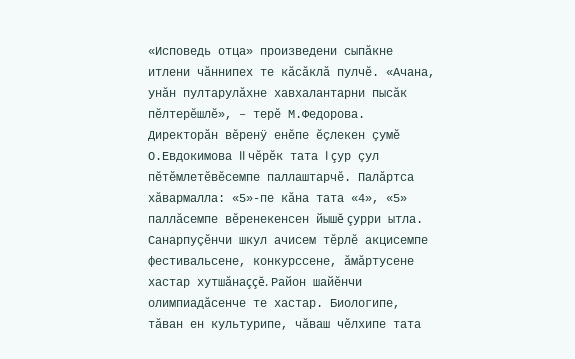«Исповедь отца» произведени сыпăкне итлени чăннипех те кăсăклă пулчĕ. «Ачана, унăн пултарулăхне хавхалантарни пысăк пĕлтерĕшлĕ», – терĕ М.Федорова.
Директорăн вĕренÿ енĕпе ĕçлекен çумĕ О.Евдокимова II чĕрĕк тата I çур çул пĕтĕмлетĕвĕсемпе паллаштарчĕ. Палăртса хăвармалла: «5»-пе кăна тата «4», «5» паллăсемпе вĕренекенсен йышĕ çурри ытла. Санарпуçĕнчи шкул ачисем тĕрлĕ акцисемпе фестивальсене, конкурссене, ăмăртусене хастар хутшăнаççĕ. Район шайĕнчи олимпиадăсенче те хастар. Биологипе, тăван ен культурипе, чăваш чĕлхипе тата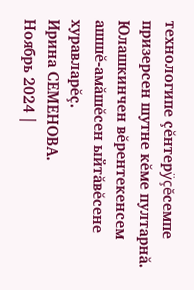технологипе çĕнтерÿçĕсемпе призерсен шутне кĕме пултарнă.
Юлашкинчен вĕрентекенсем ашшĕ-амăшĕсен ыйтăвĕсене хуравларĕç.
Ирина СЕМЕНОВА.
Ноябрь 2024 |